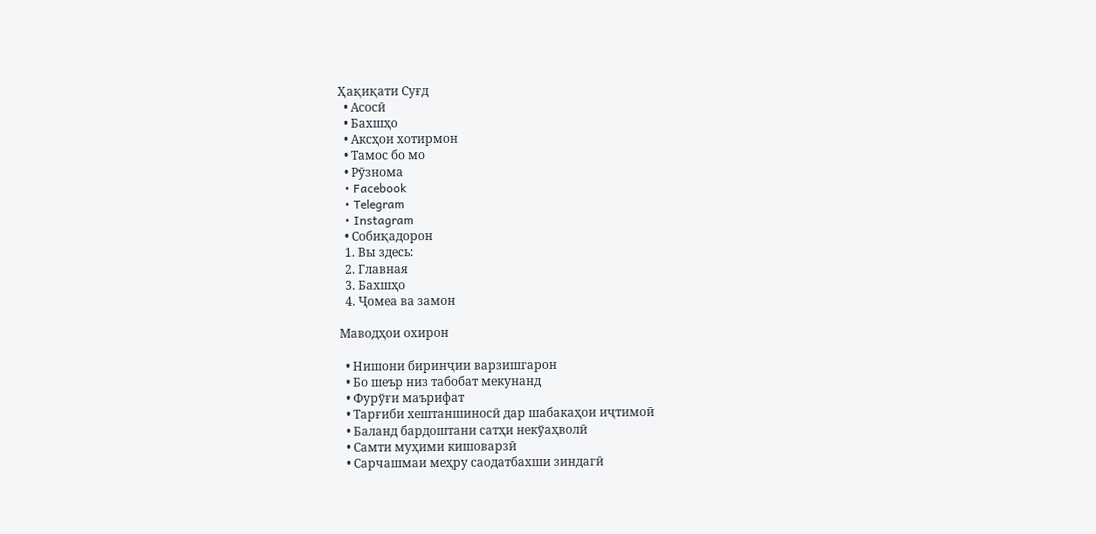Ҳақиқати Суғд
  • Асосӣ
  • Бахшҳо
  • Аксҳои хотирмон
  • Тамос бо мо
  • Рӯзнома
  • Facebook
  • Telegram
  • Instagram
  • Собиқадорон
  1. Вы здесь:
  2. Главная
  3. Бахшҳо
  4. Ҷомеа ва замон

Маводҳои охирон

  • Нишони биринҷии варзишгарон
  • Бо шеър низ табобат мекунанд
  • Фурўғи маърифат
  • Тарғиби хештаншиносӣ дар шабакаҳои иҷтимоӣ
  • Баланд бардоштани сатҳи некўаҳволӣ
  • Самти муҳими кишоварзӣ
  • Сарчашмаи меҳру саодатбахши зиндагӣ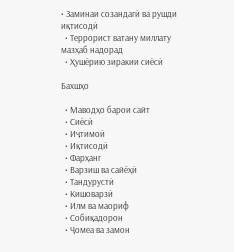• Заминаи созандагӣ ва рушди иқтисодӣ
  • Террорист ватану миллату мазҳаб надорад
  • Ҳушёрию зиракии сиёсӣ

Бахшҳо

  • Маводҳо барои сайт
  • Сиёсӣ
  • Иҷтимоӣ
  • Иқтисодӣ
  • Фарҳанг
  • Варзиш ва сайёҳӣ
  • Тандурустӣ
  • Кишоварзӣ
  • Илм ва маориф
  • Собиқадорон
  • Ҷомеа ва замон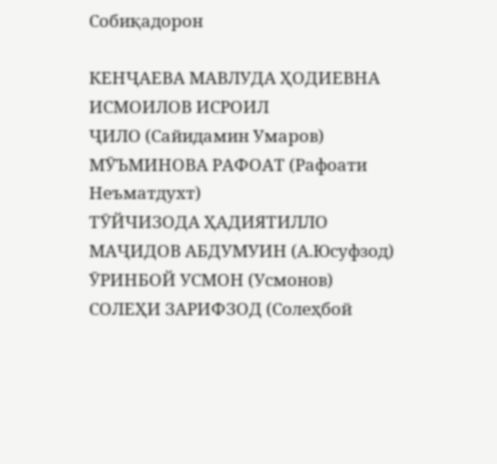Собиқадорон

КЕНҶАЕВА МАВЛУДА ҲОДИЕВНА
ИСМОИЛОВ ИСРОИЛ
ҶИЛО (Сайидамин Умаров)
МӮЪМИНОВА РАФОАТ (Рафоати Неъматдухт)
ТӮЙЧИЗОДА ҲАДИЯТИЛЛО
МАҶИДОВ АБДУМУИН (А.Юсуфзод)
ӮРИНБОЙ УСМОН (Усмонов)
СОЛЕҲИ ЗАРИФЗОД (Солеҳбой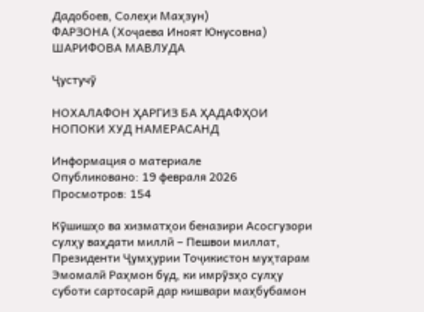Дадобоев, Солеҳи Маҳзун)
ФАРЗОНА (Хоҷаева Иноят Юнусовна)
ШАРИФОВА МАВЛУДА

Ҷустучӯ

НОХАЛАФОН ҲАРГИЗ БА ҲАДАФҲОИ НОПОКИ ХУД НАМЕРАСАНД

Информация о материале
Опубликовано: 19 февраля 2026
Просмотров: 154

Кӯшишҳо ва хизматҳои беназири Асосгузори сулҳу ваҳдати миллӣ – Пешвои миллат, Президенти Ҷумҳурии Тоҷикистон муҳтарам Эмомалӣ Раҳмон буд, ки имрӯзҳо сулҳу суботи сартосарӣ дар кишвари маҳбубамон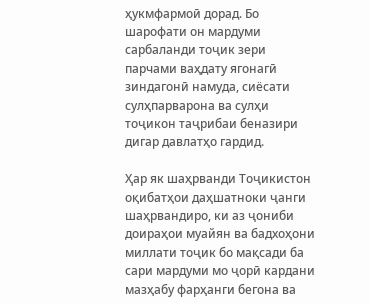ҳукмфармоӣ дорад. Бо шарофати он мардуми сарбаланди тоҷик зери парчами ваҳдату ягонагӣ зиндагонӣ намуда, сиёсати сулҳпарварона ва сулҳи тоҷикон таҷрибаи беназири дигар давлатҳо гардид.

Ҳар як шаҳрванди Тоҷикистон оқибатҳои даҳшатноки ҷанги шаҳрвандиро, ки аз ҷониби доираҳои муайян ва бадхоҳони миллати тоҷик бо мақсади ба сари мардуми мо ҷорӣ кардани мазҳабу фарҳанги бегона ва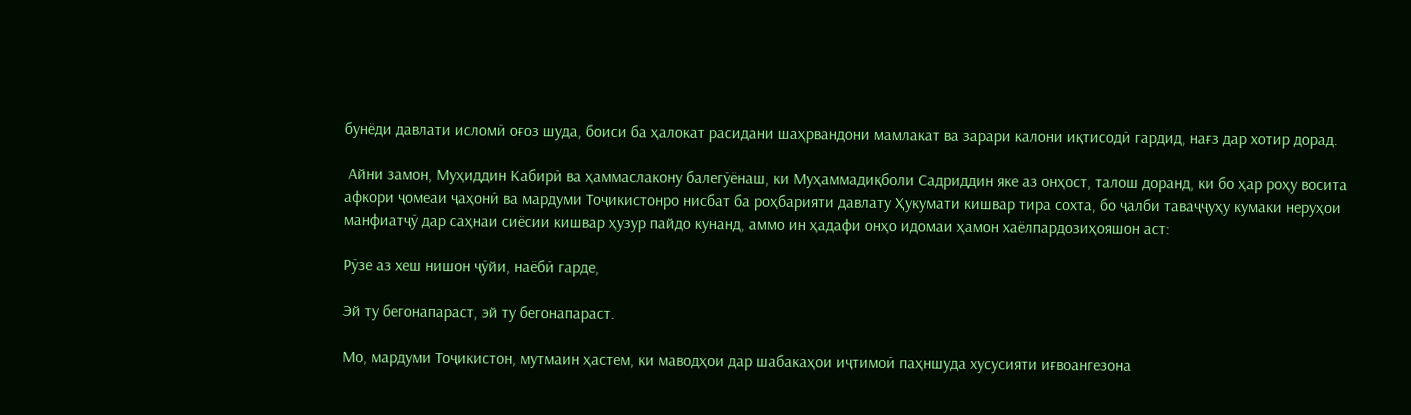бунёди давлати исломӣ оғоз шуда, боиси ба ҳалокат расидани шаҳрвандони мамлакат ва зарари калони иқтисодӣ гардид, нағз дар хотир дорад.

 Айни замон, Муҳиддин Кабирӣ ва ҳаммаслакону балегӯёнаш, ки Муҳаммадиқболи Садриддин яке аз онҳост, талош доранд, ки бо ҳар роҳу восита афкори ҷомеаи ҷаҳонӣ ва мардуми Тоҷикистонро нисбат ба роҳбарияти давлату Ҳукумати кишвар тира сохта, бо ҷалби таваҷҷуҳу кумаки неруҳои манфиатҷӯ дар саҳнаи сиёсии кишвар ҳузур пайдо кунанд, аммо ин ҳадафи онҳо идомаи ҳамон хаёлпардозиҳояшон аст:

Рӯзе аз хеш нишон ҷӯйи, наёбӣ гарде,

Эй ту бегонапараст, эй ту бегонапараст.

Мо, мардуми Тоҷикистон, мутмаин ҳастем, ки маводҳои дар шабакаҳои иҷтимоӣ паҳншуда хусусияти иғвоангезона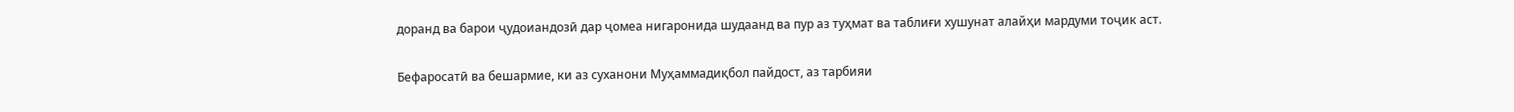доранд ва барои ҷудоиандозӣ дар ҷомеа нигаронида шудаанд ва пур аз туҳмат ва таблиғи хушунат алайҳи мардуми тоҷик аст.

Бефаросатӣ ва бешармие, ки аз суханони Муҳаммадиқбол пайдост, аз тарбияи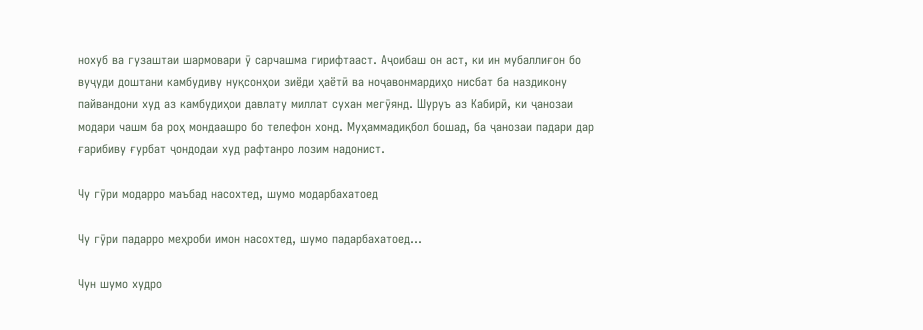нохуб ва гузаштаи шармовари ӯ сарчашма гирифтааст. Аҷоибаш он аст, ки ин мубаллиғон бо вуҷуди доштани камбудиву нуқсонҳои зиёди ҳаётӣ ва ноҷавонмардиҳо нисбат ба наздикону пайвандони худ аз камбудиҳои давлату миллат сухан мегӯянд. Шуруъ аз Кабирӣ, ки ҷанозаи модари чашм ба роҳ мондаашро бо телефон хонд. Муҳаммадиқбол бошад, ба ҷанозаи падари дар ғарибиву ғурбат ҷондодаи худ рафтанро лозим надонист.

Чу гӯри модарро маъбад насохтед, шумо модарбахатоед

Чу гӯри падарро меҳроби имон насохтед, шумо падарбахатоед...

Чун шумо худро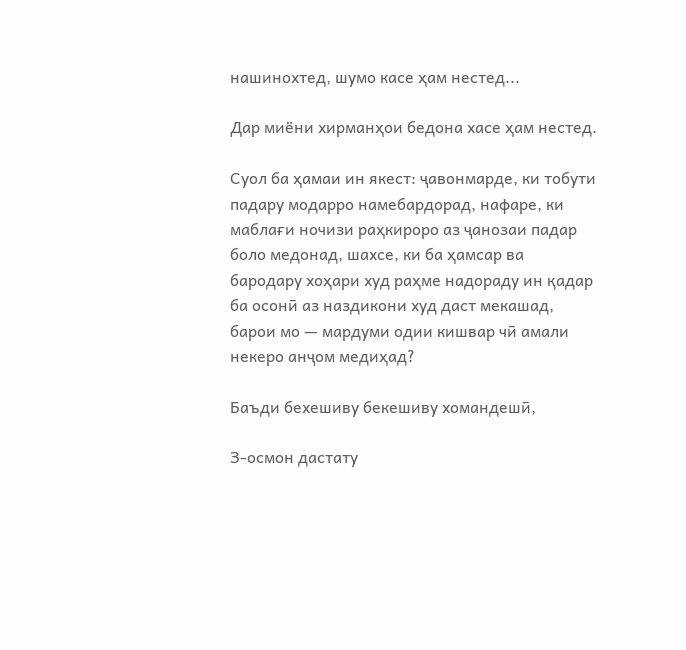нашинохтед, шумо касе ҳам нестед...

Дар миёни хирманҳои бедона хасе ҳам нестед.

Суол ба ҳамаи ин якест: ҷавонмарде, ки тобути падару модарро намебардорад, нафаре, ки маблағи ночизи раҳкироро аз ҷанозаи падар боло медонад, шахсе, ки ба ҳамсар ва бародару хоҳари худ раҳме надораду ин қадар ба осонӣ аз наздикони худ даст мекашад, барои мо — мардуми одии кишвар чӣ амали некеро анҷом медиҳад?

Баъди бехешиву бекешиву хомандешӣ,

З-осмон дастату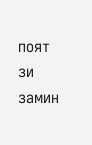поят зи замин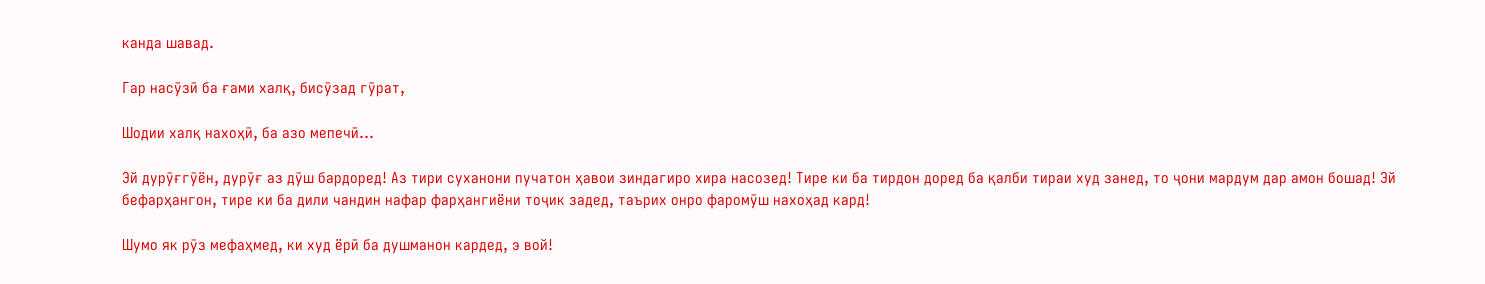канда шавад.

Гар насӯзӣ ба ғами халқ, бисӯзад гӯрат,

Шодии халқ нахоҳӣ, ба азо мепечӣ...

Эй дурӯғгӯён, дурӯғ аз дӯш бардоред! Аз тири суханони пучатон ҳавои зиндагиро хира насозед! Тире ки ба тирдон доред ба қалби тираи худ занед, то ҷони мардум дар амон бошад! Эй бефарҳангон, тире ки ба дили чандин нафар фарҳангиёни тоҷик задед, таърих онро фаромӯш нахоҳад кард!

Шумо як рӯз мефаҳмед, ки худ ёрӣ ба душманон кардед, э вой!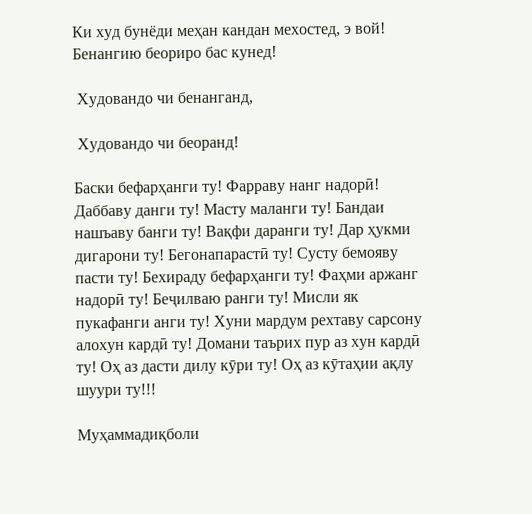Ки худ бунёди меҳан кандан мехостед, э вой! Бенангию беориро бас кунед!

 Худовандо чи бенанганд,

 Худовандо чи беоранд!

Баски бефарҳанги ту! Фарраву нанг надорӣ! Даббаву данги ту! Масту маланги ту! Бандаи нашъаву банги ту! Вақфи даранги ту! Дар ҳукми дигарони ту! Бегонапарастӣ ту! Сусту бемояву пасти ту! Бехираду бефарҳанги ту! Фаҳми аржанг надорӣ ту! Беҷилваю ранги ту! Мисли як пукафанги анги ту! Хуни мардум рехтаву сарсону алохун кардӣ ту! Домани таърих пур аз хун кардӣ ту! Оҳ аз дасти дилу кӯри ту! Оҳ аз кӯтаҳии ақлу шуури ту!!!

Муҳаммадиқболи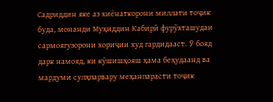Садриддин яке аз хиёнаткорони миллати тоҷик буда, монанди Муҳиддин Кабирӣ фурӯхташудаи сармоягузорони хориҷии худ гардидааст. Ӯ бояд дарк намояд, ки кӯшишҳояш ҳама беҳудаанд ва мардуми сулҳпарвару меҳанпарасти тоҷик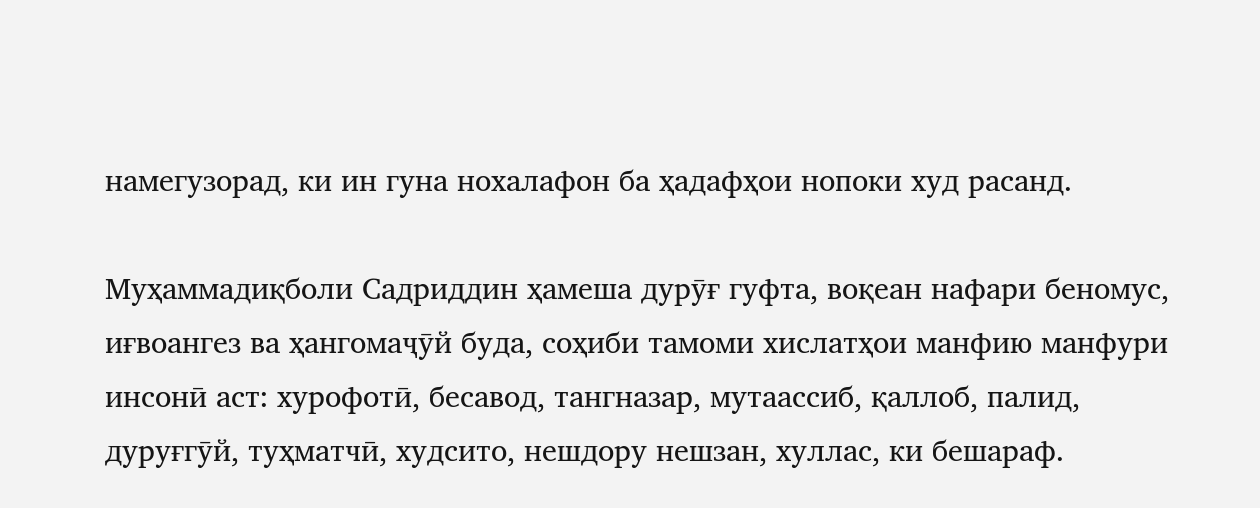намегузорад, ки ин гуна нохалафон ба ҳадафҳои нопоки худ расанд.

Муҳаммадиқболи Садриддин ҳамеша дурӯғ гуфта, воқеан нафари беномус, иғвоангез ва ҳангомаҷӯй буда, соҳиби тамоми хислатҳои манфию манфури инсонӣ аст: хурофотӣ, бесавод, тангназар, мутаассиб, қаллоб, палид, дуруғгӯй, туҳматчӣ, худсито, нешдору нешзан, хуллас, ки бешараф.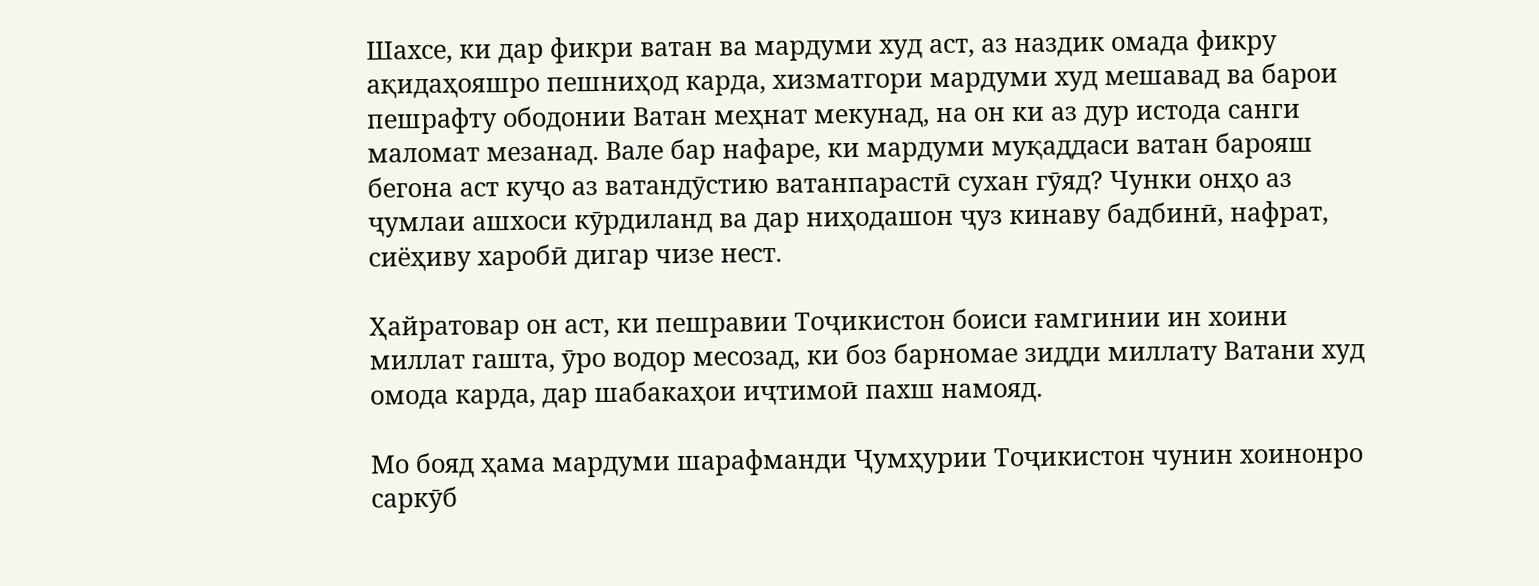Шахсе, ки дар фикри ватан ва мардуми худ аст, аз наздик омада фикру ақидаҳояшро пешниҳод карда, хизматгори мардуми худ мешавад ва барои пешрафту ободонии Ватан меҳнат мекунад, на он ки аз дур истода санги маломат мезанад. Вале бар нафаре, ки мардуми муқаддаси ватан барояш бегона аст куҷо аз ватандӯстию ватанпарастӣ сухан гӯяд? Чунки онҳо аз ҷумлаи ашхоси кӯрдиланд ва дар ниҳодашон ҷуз кинаву бадбинӣ, нафрат, сиёҳиву харобӣ дигар чизе нест.

Ҳайратовар он аст, ки пешравии Тоҷикистон боиси ғамгинии ин хоини миллат гашта, ӯро водор месозад, ки боз барномае зидди миллату Ватани худ омода карда, дар шабакаҳои иҷтимоӣ пахш намояд.

Мо бояд ҳама мардуми шарафманди Ҷумҳурии Тоҷикистон чунин хоинонро саркӯб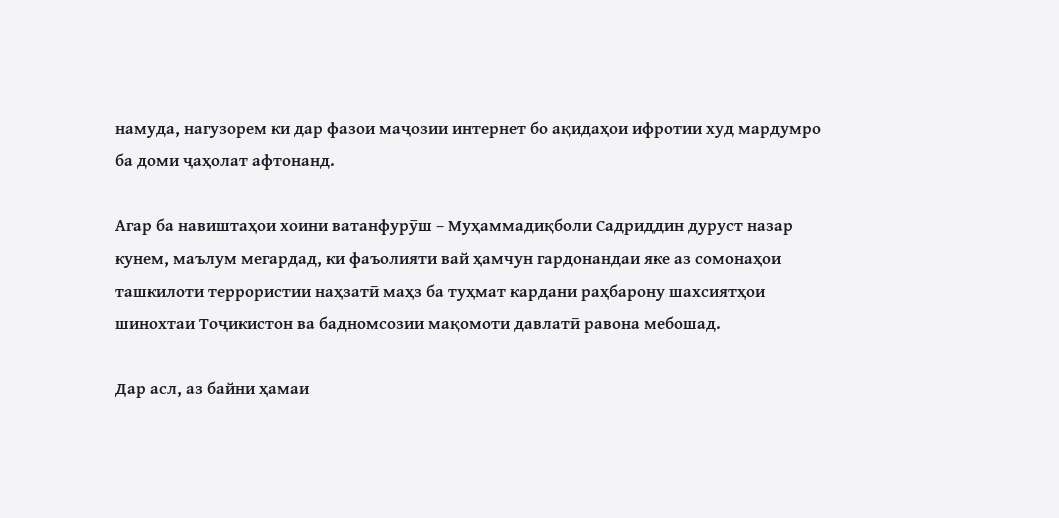намуда, нагузорем ки дар фазои маҷозии интернет бо ақидаҳои ифротии худ мардумро ба доми ҷаҳолат афтонанд.

Агар ба навиштаҳои хоини ватанфурӯш – Муҳаммадиқболи Садриддин дуруст назар кунем, маълум мегардад, ки фаъолияти вай ҳамчун гардонандаи яке аз сомонаҳои ташкилоти террористии наҳзатӣ маҳз ба туҳмат кардани раҳбарону шахсиятҳои шинохтаи Тоҷикистон ва бадномсозии мақомоти давлатӣ равона мебошад.

Дар асл, аз байни ҳамаи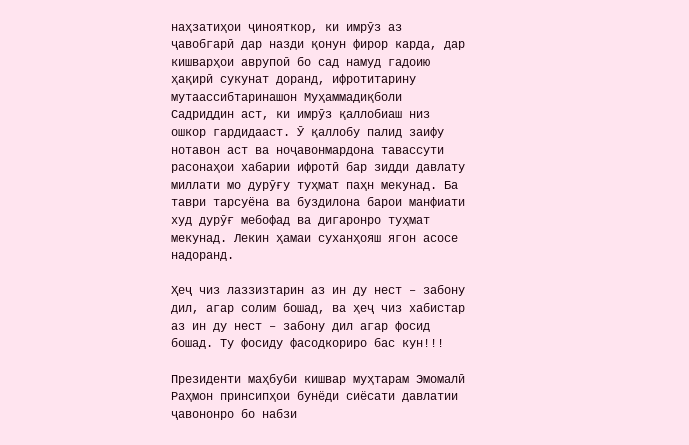наҳзатиҳои ҷинояткор, ки имрӯз аз ҷавобгарӣ дар назди қонун фирор карда, дар кишварҳои аврупоӣ бо сад намуд гадоию ҳақирӣ сукунат доранд, ифротитарину мутаассибтаринашон Муҳаммадиқболи Садриддин аст, ки имрӯз қаллобиаш низ ошкор гардидааст. Ӯ қаллобу палид заифу нотавон аст ва ноҷавонмардона тавассути расонаҳои хабарии ифротӣ бар зидди давлату миллати мо дурӯғу туҳмат паҳн мекунад. Ба таври тарсуёна ва буздилона барои манфиати худ дурӯғ мебофад ва дигаронро туҳмат мекунад. Лекин ҳамаи суханҳояш ягон асосе надоранд.

Ҳеҷ чиз лаззизтарин аз ин ду нест – забону дил, агар солим бошад, ва ҳеҷ чиз хабистар аз ин ду нест – забону дил агар фосид бошад. Ту фосиду фасодкориро бас кун!!!

Президенти маҳбуби кишвар муҳтарам Эмомалӣ Раҳмон принсипҳои бунёди сиёсати давлатии ҷавононро бо набзи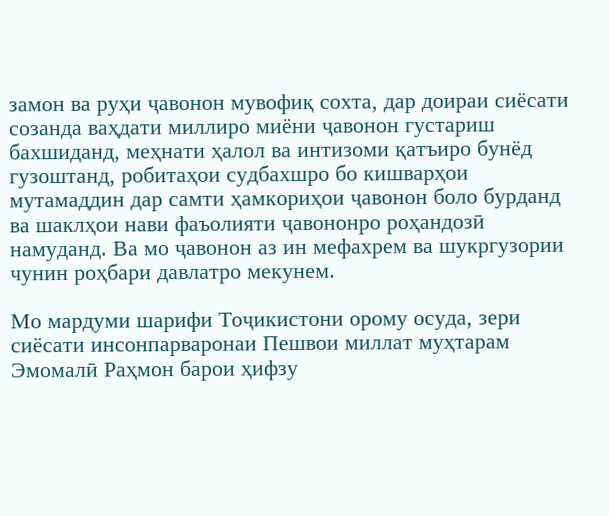замон ва руҳи ҷавонон мувофиқ сохта, дар доираи сиёсати созанда ваҳдати миллиро миёни ҷавонон густариш бахшиданд, меҳнати ҳалол ва интизоми қатъиро бунёд гузоштанд, робитаҳои судбахшро бо кишварҳои мутамаддин дар самти ҳамкориҳои ҷавонон боло бурданд ва шаклҳои нави фаъолияти ҷавононро роҳандозӣ намуданд. Ва мо ҷавонон аз ин мефахрем ва шукргузории чунин роҳбари давлатро мекунем.

Мо мардуми шарифи Тоҷикистони орому осуда, зери сиёсати инсонпарваронаи Пешвои миллат муҳтарам Эмомалӣ Раҳмон барои ҳифзу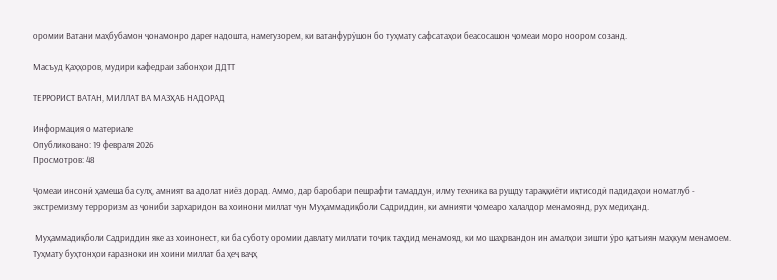оромии Ватани маҳбубамон ҷонамонро дареғ надошта, намегузорем, ки ватанфурӯшон бо туҳмату сафсатаҳои беасосашон ҷомеаи моро ноором созанд.

Масъуд Қаҳҳоров, мудири кафедраи забонҳои ДДТТ

ТЕРРОРИСТ ВАТАН, МИЛЛАТ ВА МАЗҲАБ НАДОРАД

Информация о материале
Опубликовано: 19 февраля 2026
Просмотров: 48

Ҷомеаи инсонӣ ҳамеша ба сулҳ, амният ва адолат ниёз дорад. Аммо, дар баробари пешрафти тамаддун, илму техника ва рушду тараққиёти иқтисодӣ падидаҳои номатлуб - экстремизму терроризм аз ҷониби зархаридон ва хоинони миллат чун Муҳаммадиқболи Садриддин, ки амнияти ҷомеаро халалдор менамоянд, рух медиҳанд.

 Муҳаммадиқболи Садриддин яке аз хоинонест, ки ба суботу оромии давлату миллати тоҷик таҳдид менамояд, ки мо шаҳрвандон ин амалҳои зишти ӯро қатъиян маҳкум менамоем. Туҳмату буҳтонҳои ғаразноки ин хоини миллат ба ҳеҷ ваҷҳ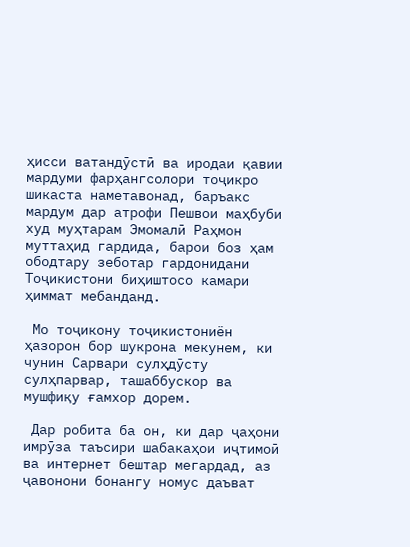ҳисси ватандӯстӣ ва иродаи қавии мардуми фарҳангсолори тоҷикро шикаста наметавонад, баръакс мардум дар атрофи Пешвои маҳбуби худ муҳтарам Эмомалӣ Раҳмон муттаҳид гардида, барои боз ҳам ободтару зеботар гардонидани Тоҷикистони биҳиштосо камари ҳиммат мебанданд.

 Мо тоҷикону тоҷикистониён ҳазорон бор шукрона мекунем, ки чунин Сарвари сулҳдӯсту сулҳпарвар, ташаббускор ва мушфиқу ғамхор дорем.

 Дар робита ба он, ки дар ҷаҳони имрӯза таъсири шабакаҳои иҷтимоӣ ва интернет бештар мегардад, аз ҷавонони бонангу номус даъват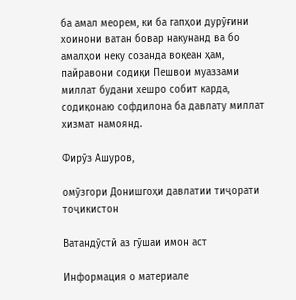ба амал меорем, ки ба гапҳои дурӯғини хоинони ватан бовар накунанд ва бо амалҳои неку созанда воқеан ҳам, пайравони содиқи Пешвои муаззами миллат будани хешро собит карда, содиқонаю софдилона ба давлату миллат хизмат намоянд.

Фирӯз Ашуров,

омӯзгори Донишгоҳи давлатии тиҷорати тоҷикистон

Ватандӯстӣ аз гӯшаи имон аст

Информация о материале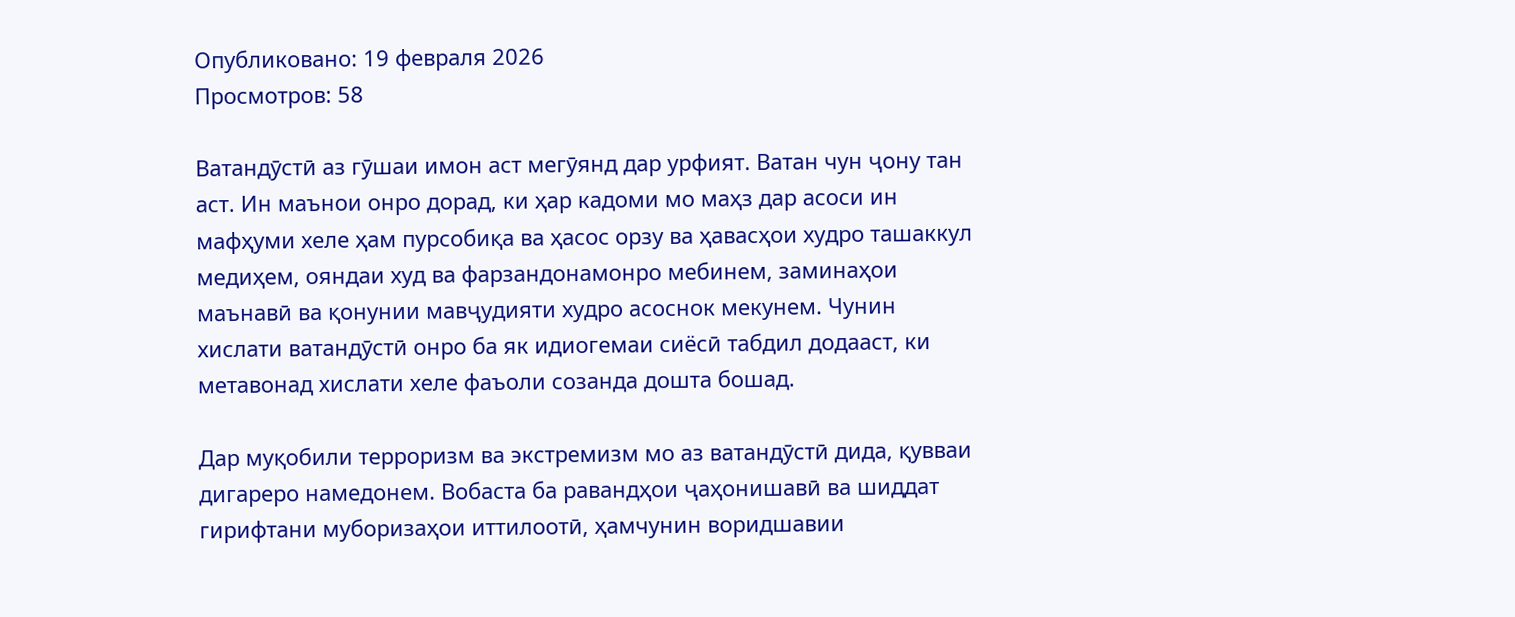Опубликовано: 19 февраля 2026
Просмотров: 58

Ватандӯстӣ аз гӯшаи имон аст мегӯянд дар урфият. Ватан чун ҷону тан аст. Ин маънои онро дорад, ки ҳар кадоми мо маҳз дар асоси ин мафҳуми хеле ҳам пурсобиқа ва ҳасос орзу ва ҳавасҳои худро ташаккул медиҳем, ояндаи худ ва фарзандонамонро мебинем, заминаҳои маънавӣ ва қонунии мавҷудияти худро асоснок мекунем. Чунин хислати ватандӯстӣ онро ба як идиогемаи сиёсӣ табдил додааст, ки метавонад хислати хеле фаъоли созанда дошта бошад.

Дар муқобили терроризм ва экстремизм мо аз ватандӯстӣ дида, қувваи дигареро намедонем. Вобаста ба равандҳои ҷаҳонишавӣ ва шиддат гирифтани муборизаҳои иттилоотӣ, ҳамчунин воридшавии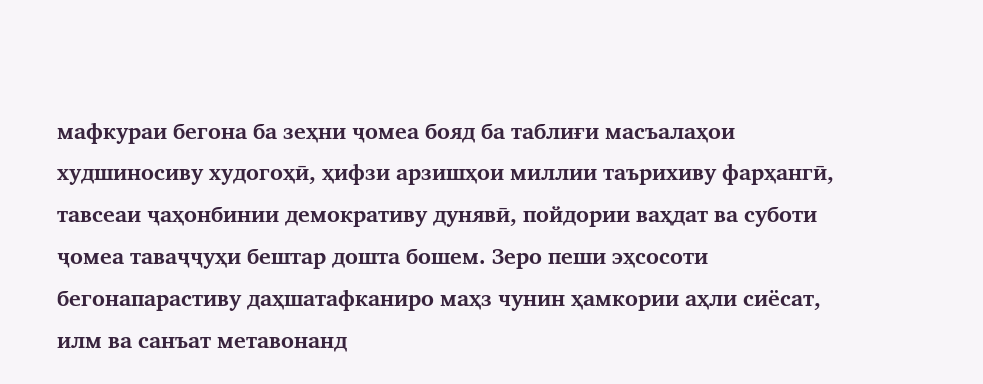мафкураи бегона ба зеҳни ҷомеа бояд ба таблиғи масъалаҳои худшиносиву худогоҳӣ, ҳифзи арзишҳои миллии таърихиву фарҳангӣ, тавсеаи ҷаҳонбинии демокративу дунявӣ, пойдории ваҳдат ва суботи ҷомеа таваҷҷуҳи бештар дошта бошем. Зеро пеши эҳсосоти бегонапарастиву даҳшатафканиро маҳз чунин ҳамкории аҳли сиёсат, илм ва санъат метавонанд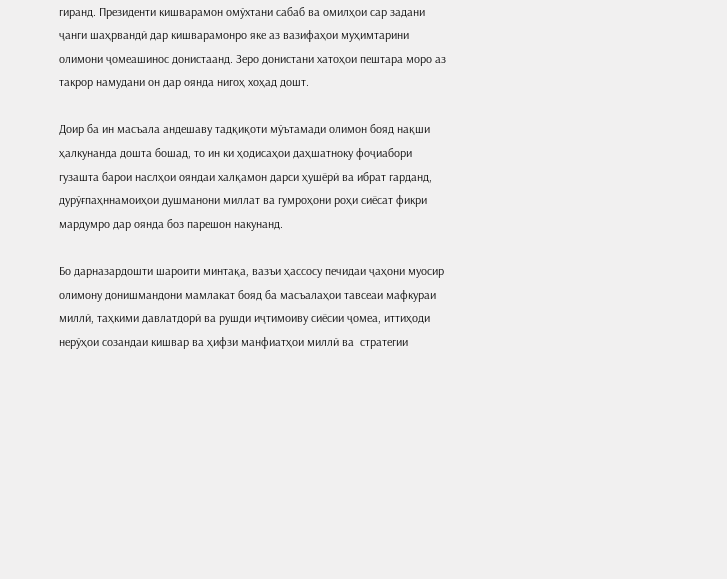гиранд. Президенти кишварамон омӯхтани сабаб ва омилҳои сар задани ҷанги шаҳрвандӣ дар кишварамонро яке аз вазифаҳои муҳимтарини олимони ҷомеашинос донистаанд. Зеро донистани хатоҳои пештара моро аз такрор намудани он дар оянда нигоҳ хоҳад дошт.

Доир ба ин масъала андешаву тадқиқоти мӯътамади олимон бояд нақши ҳалкунанда дошта бошад, то ин ки ҳодисаҳои даҳшатноку фоҷиабори гузашта барои наслҳои ояндаи халқамон дарси ҳушёрӣ ва ибрат гарданд, дурӯғпаҳннамоиҳои душманони миллат ва гумроҳони роҳи сиёсат фикри мардумро дар оянда боз парешон накунанд.

Бо дарназардошти шароити минтақа, вазъи ҳассосу печидаи ҷаҳони муосир олимону донишмандони мамлакат бояд ба масъалаҳои тавсеаи мафкураи миллӣ, таҳкими давлатдорӣ ва рушди иҷтимоиву сиёсии ҷомеа, иттиҳоди нерӯҳои созандаи кишвар ва ҳифзи манфиатҳои миллӣ ва  стратегии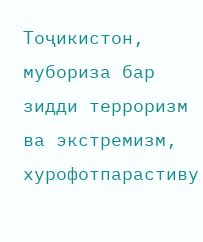Тоҷикистон, мубориза бар зидди терроризм ва экстремизм, хурофотпарастиву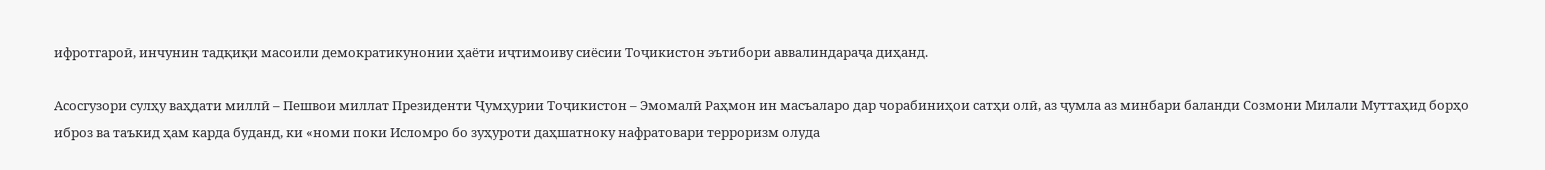ифротгароӣ, инчунин тадқиқи масоили демократикунонии ҳаёти иҷтимоиву сиёсии Тоҷикистон эътибори аввалиндараҷа диҳанд.

Асосгузори сулҳу ваҳдати миллӣ – Пешвои миллат Президенти Ҷумҳурии Тоҷикистон – Эмомалӣ Раҳмон ин масъаларо дар чорабиниҳои сатҳи олӣ, аз ҷумла аз минбари баланди Созмони Милали Муттаҳид борҳо иброз ва таъкид ҳам карда буданд, ки «номи поки Исломро бо зуҳуроти даҳшатноку нафратовари терроризм олуда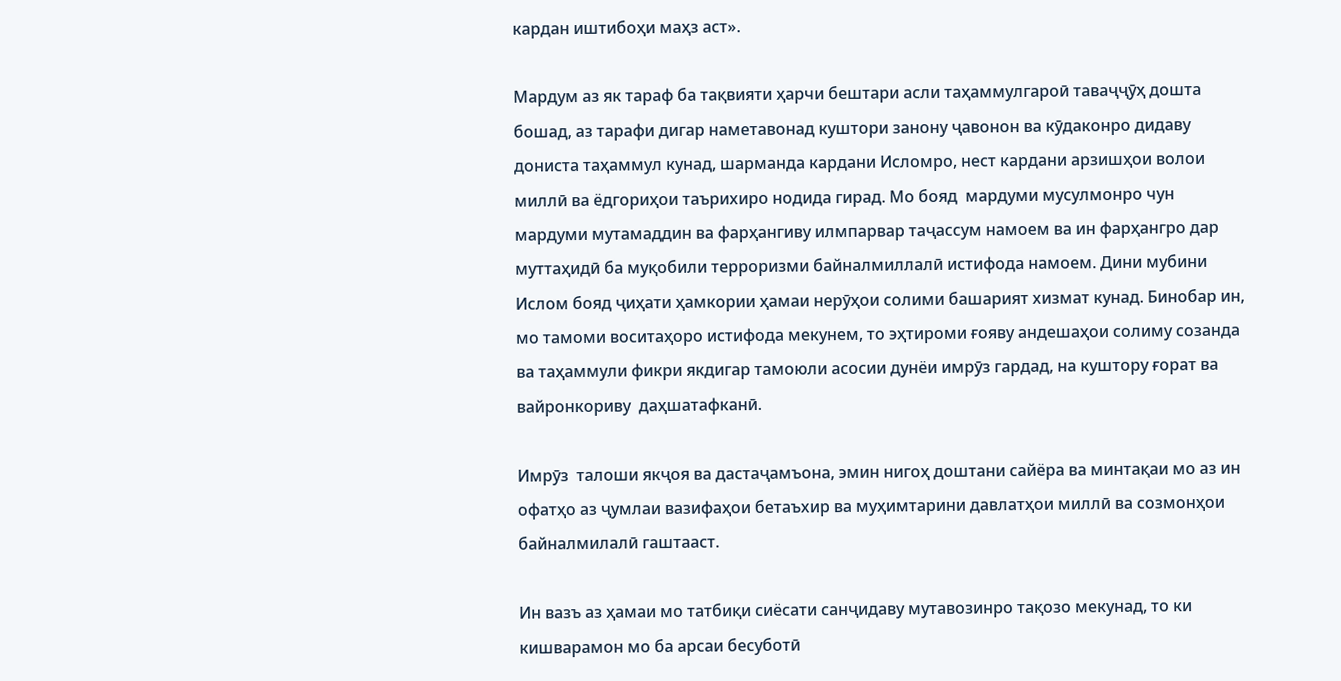кардан иштибоҳи маҳз аст».

Мардум аз як тараф ба тақвияти ҳарчи бештари асли таҳаммулгароӣ таваҷҷӯҳ дошта бошад, аз тарафи дигар наметавонад куштори занону ҷавонон ва кӯдаконро дидаву дониста таҳаммул кунад, шарманда кардани Исломро, нест кардани арзишҳои волои миллӣ ва ёдгориҳои таърихиро нодида гирад. Мо бояд  мардуми мусулмонро чун мардуми мутамаддин ва фарҳангиву илмпарвар таҷассум намоем ва ин фарҳангро дар муттаҳидӣ ба муқобили терроризми байналмиллалӣ истифода намоем. Дини мубини Ислом бояд ҷиҳати ҳамкории ҳамаи нерӯҳои солими башарият хизмат кунад. Бинобар ин, мо тамоми воситаҳоро истифода мекунем, то эҳтироми ғояву андешаҳои солиму созанда ва таҳаммули фикри якдигар тамоюли асосии дунёи имрӯз гардад, на куштору ғорат ва вайронкориву  даҳшатафканӣ.

Имрӯз  талоши якҷоя ва дастаҷамъона, эмин нигоҳ доштани сайёра ва минтақаи мо аз ин офатҳо аз ҷумлаи вазифаҳои бетаъхир ва муҳимтарини давлатҳои миллӣ ва созмонҳои байналмилалӣ гаштааст.

Ин вазъ аз ҳамаи мо татбиқи сиёсати санҷидаву мутавозинро тақозо мекунад, то ки кишварамон мо ба арсаи бесуботӣ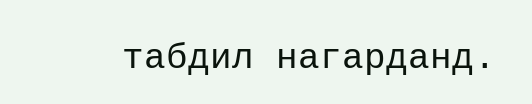табдил нагарданд.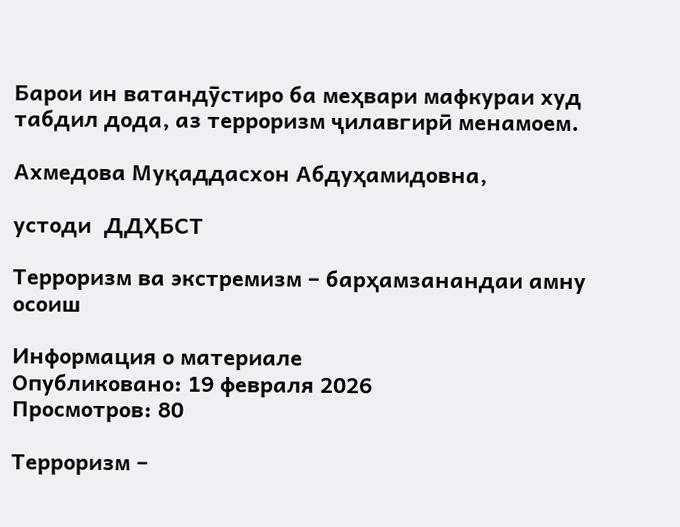Барои ин ватандӯстиро ба меҳвари мафкураи худ табдил дода, аз терроризм ҷилавгирӣ менамоем.

Ахмедова Муқаддасхон Абдуҳамидовна,

устоди  ДДҲБСТ

Терроризм ва экстремизм – барҳамзанандаи амну осоиш

Информация о материале
Опубликовано: 19 февраля 2026
Просмотров: 80

Терроризм –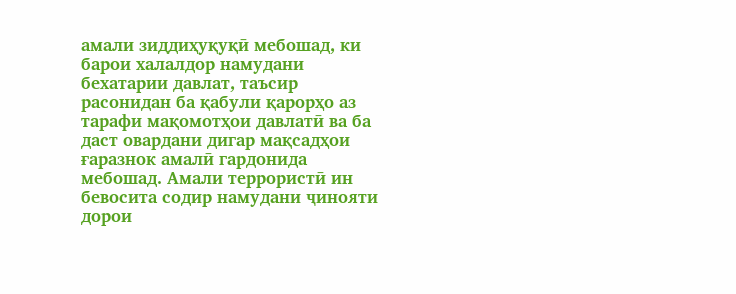амали зиддиҳуқуқӣ мебошад, ки барои халалдор намудани бехатарии давлат, таъсир расонидан ба қабули қарорҳо аз тарафи мақомотҳои давлатӣ ва ба даст овардани дигар мақсадҳои ғаразнок амалӣ гардонида мебошад. Амали террористӣ ин бевосита содир намудани ҷинояти дорои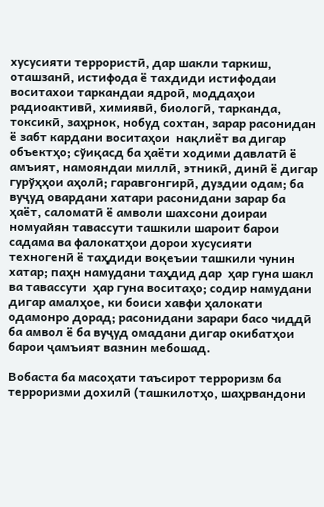хусусияти террористӣ, дар шакли таркиш, оташзанӣ, истифода ё тахдиди истифодаи воситахои таркандаи ядроӣ, моддаҳои радиоактивӣ, химиявӣ, биологӣ, тарканда, токсикӣ, заҳрнок, нобуд сохтан, зарар расонидан ё забт кардани воситаҳои  нақлиёт ва дигар объектҳо; сўиқасд ба ҳаёти ходими давлатӣ ё амъият, намояндаи миллӣ, этникӣ, динӣ ё дигар гурўҳҳои аҳолӣ; гаравгонгирӣ, дуздии одам; ба вуҷуд овардани хатари расонидани зарар ба ҳаёт, саломатӣ ё амволи шахсони доираи номуайян тавассути ташкили шароит барои садама ва фалокатҳои дорои хусусияти техногенӣ ё таҳдиди воқеъии ташкили чунин хатар; паҳн намудани таҳдид дар  ҳар гуна шакл ва тавассути  ҳар гуна воситаҳо; содир намудани дигар амалҳое, ки боиси хавфи ҳалокати одамонро дорад; расонидани зарари басо чиддӣ ба амвол ё ба вуҷуд омадани дигар окибатҳои барои ҷамъият вазнин мебошад.

Вобаста ба масоҳати таъсирот терроризм ба терроризми дохилӣ (ташкилотҳо, шаҳрвандони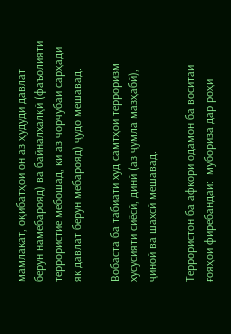мамлакат, оқибатҳои он аз ҳудуди давлат берун намебарояд) ва байналхалқӣ (фаъолияти террористие мебошад, ки аз чорчубаи сарҳади як давлат берун мебарояд) ҷудо мешавад.

Вобаста ба табиати худ самтҳои терроризм хусусияти сиёсӣ, динӣ (аз ҷумла мазҳабӣ), ҷиноӣ ва шахсӣ мешавад.

Террористон ба афкори одамон ба воситаи ғояҳои фиребандаи:  мубориза дар роҳи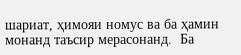шариат, ҳимояи номус ва ба ҳамин монанд таъсир мерасонанд.  Ба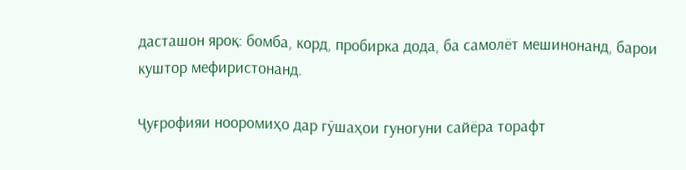дасташон яроқ: бомба, корд, пробирка дода, ба самолёт мешинонанд, барои куштор мефиристонанд.

Ҷуғрофияи нооромиҳо дар гӯшаҳои гуногуни сайёра торафт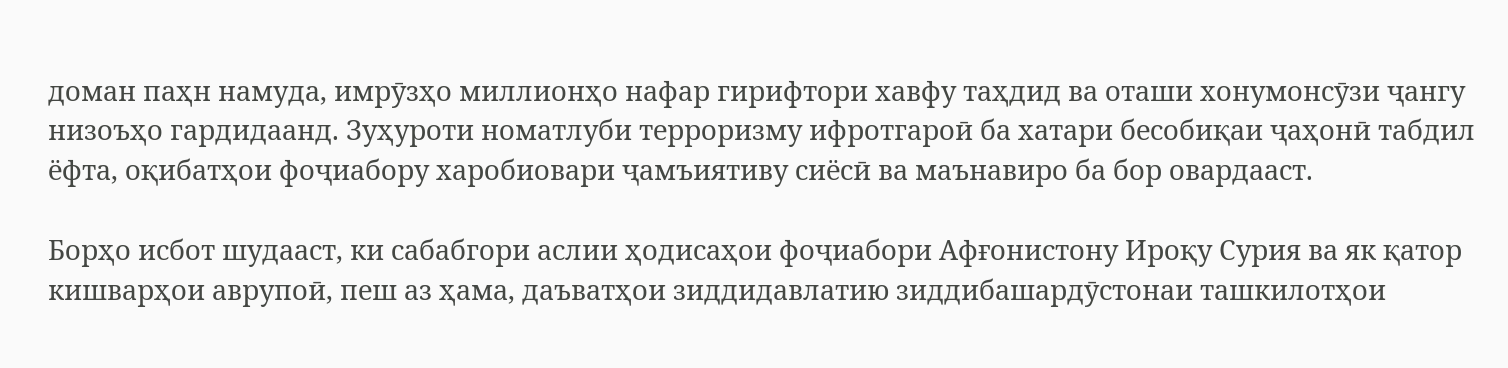доман паҳн намуда, имрӯзҳо миллионҳо нафар гирифтори хавфу таҳдид ва оташи хонумонсӯзи ҷангу низоъҳо гардидаанд. Зуҳуроти номатлуби терроризму ифротгароӣ ба хатари бесобиқаи ҷаҳонӣ табдил ёфта, оқибатҳои фоҷиабору харобиовари ҷамъиятиву сиёсӣ ва маънавиро ба бор овардааст.

Борҳо исбот шудааст, ки сабабгори аслии ҳодисаҳои фоҷиабори Афғонистону Ироқу Сурия ва як қатор кишварҳои аврупоӣ, пеш аз ҳама, даъватҳои зиддидавлатию зиддибашардӯстонаи ташкилотҳои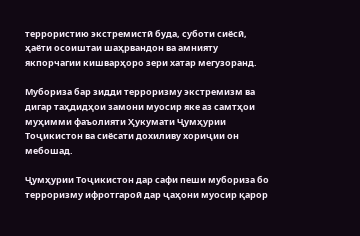террористию экстремистӣ буда, суботи сиёсӣ, ҳаёти осоиштаи шаҳрвандон ва амнияту якпорчагии кишварҳоро зери хатар мегузоранд.

Мубориза бар зидди терроризму экстремизм ва дигар таҳдидҳои замони муосир яке аз самтҳои муҳимми фаъолияти Ҳукумати Ҷумҳурии Тоҷикистон ва сиёсати дохиливу хориҷии он мебошад.

Ҷумҳурии Тоҷикистон дар сафи пеши мубориза бо терроризму ифротгароӣ дар ҷаҳони муосир қарор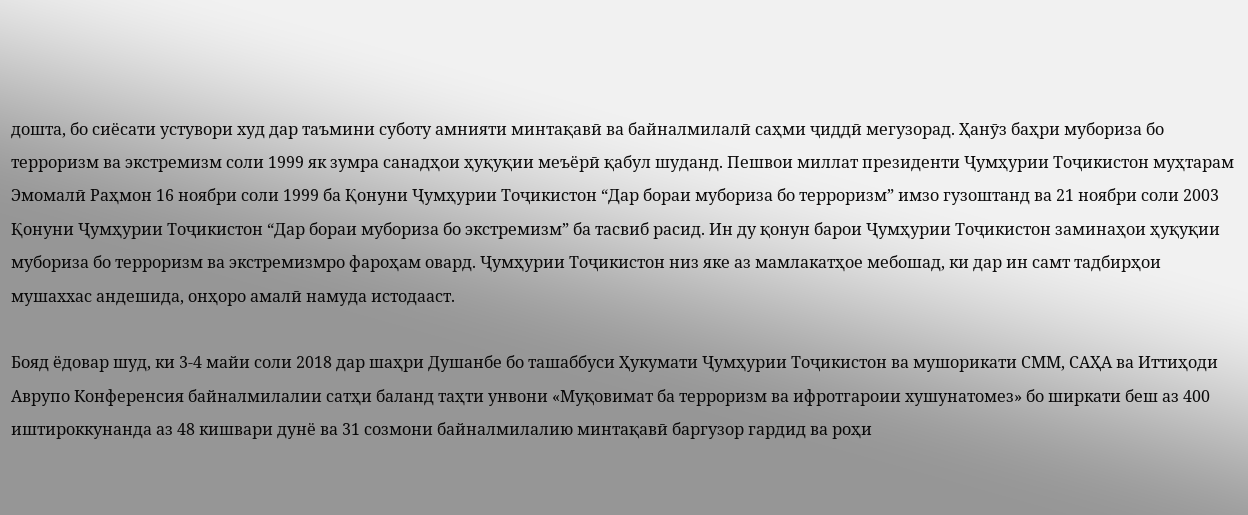дошта, бо сиёсати устувори худ дар таъмини суботу амнияти минтақавӣ ва байналмилалӣ саҳми ҷиддӣ мегузорад. Ҳанӯз баҳри мубориза бо терроризм ва экстремизм соли 1999 як зумра санадҳои ҳуқуқии меъёрӣ қабул шуданд. Пешвои миллат президенти Ҷумҳурии Тоҷикистон муҳтарам Эмомалӣ Раҳмон 16 ноябри соли 1999 ба Қонуни Ҷумҳурии Тоҷикистон “Дар бораи мубориза бо терроризм” имзо гузоштанд ва 21 ноябри соли 2003 Қонуни Ҷумҳурии Тоҷикистон “Дар бораи мубориза бо экстремизм” ба тасвиб расид. Ин ду қонун барои Ҷумҳурии Тоҷикистон заминаҳои ҳуқуқии мубориза бо терроризм ва экстремизмро фароҳам овард. Ҷумҳурии Тоҷикистон низ яке аз мамлакатҳое мебошад, ки дар ин самт тадбирҳои мушаххас андешида, онҳоро амалӣ намуда истодааст.

Бояд ёдовар шуд, ки 3-4 майи соли 2018 дар шаҳри Душанбе бо ташаббуси Ҳукумати Ҷумҳурии Тоҷикистон ва мушорикати СММ, САҲА ва Иттиҳоди Аврупо Конференсия байналмилалии сатҳи баланд таҳти унвони «Муқовимат ба терроризм ва ифротгароии хушунатомез» бо ширкати беш аз 400 иштироккунанда аз 48 кишвари дунё ва 31 созмони байналмилалию минтақавӣ баргузор гардид ва роҳи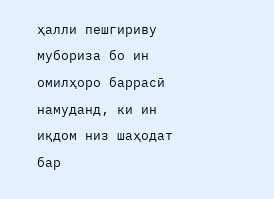ҳалли пешгириву мубориза бо ин омилҳоро баррасӣ намуданд, ки ин иқдом низ шаҳодат бар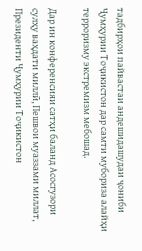тадбирҳои пайвастаи андешидашудаи ҷониби Ҷумҳурии Тоҷикистон дар самти мубориза алайҳи терроризму экстремизм мебошад.

Дар ин конференсияи сатҳи баланд Асосгузори сулҳу ваҳдати миллӣ, Пешвои муаззами миллат, Президенти Ҷумҳурии Тоҷикистон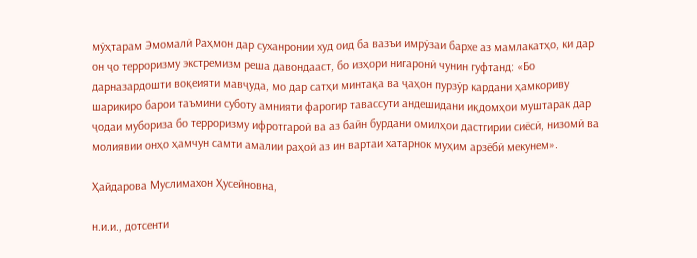мӯҳтарам Эмомалӣ Раҳмон дар суханронии худ оид ба вазъи имрӯзаи бархе аз мамлакатҳо, ки дар он ҷо терроризму экстремизм реша давондааст, бо изҳори нигаронӣ чунин гуфтанд: «Бо дарназардошти воқеияти мавҷуда, мо дар сатҳи минтақа ва ҷаҳон пурзӯр кардани ҳамкориву шарикиро барои таъмини суботу амнияти фарогир тавассути андешидани иқдомҳои муштарак дар ҷодаи мубориза бо терроризму ифротгароӣ ва аз байн бурдани омилҳои дастгирии сиёсӣ, низомӣ ва молиявии онҳо ҳамчун самти амалии раҳоӣ аз ин вартаи хатарнок муҳим арзёбӣ мекунем».

Ҳайдарова Муслимахон Ҳусейновна,

н.и.и., дотсенти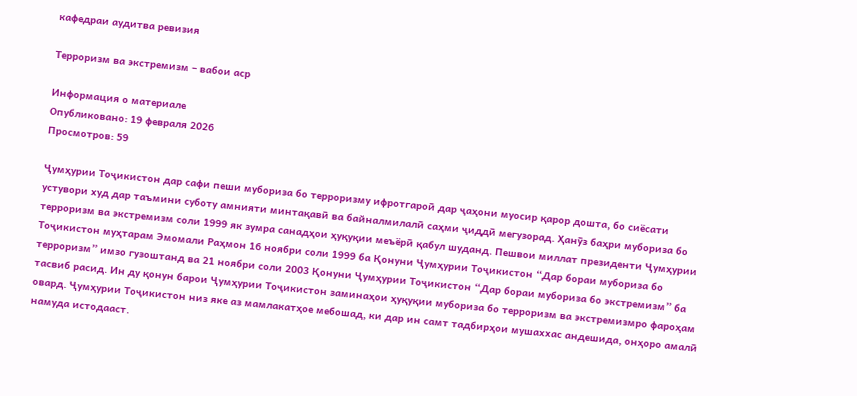кафедраи аудитва ревизия

Терроризм ва экстремизм – вабои аср

Информация о материале
Опубликовано: 19 февраля 2026
Просмотров: 59

Ҷумҳурии Тоҷикистон дар сафи пеши мубориза бо терроризму ифротгароӣ дар ҷаҳони муосир қарор дошта, бо сиёсати устувори худ дар таъмини суботу амнияти минтақавӣ ва байналмилалӣ саҳми ҷиддӣ мегузорад. Ҳанӯз баҳри мубориза бо терроризм ва экстремизм соли 1999 як зумра санадҳои ҳуқуқии меъёрӣ қабул шуданд. Пешвои миллат президенти Ҷумҳурии Тоҷикистон муҳтарам Эмомали Раҳмон 16 ноябри соли 1999 ба Қонуни Ҷумҳурии Тоҷикистон “Дар бораи мубориза бо терроризм” имзо гузоштанд ва 21 ноябри соли 2003 Қонуни Ҷумҳурии Тоҷикистон “Дар бораи мубориза бо экстремизм” ба тасвиб расид. Ин ду қонун барои Ҷумҳурии Тоҷикистон заминаҳои ҳуқуқии мубориза бо терроризм ва экстремизмро фароҳам овард. Ҷумҳурии Тоҷикистон низ яке аз мамлакатҳое мебошад, ки дар ин самт тадбирҳои мушаххас андешида, онҳоро амалӣ намуда истодааст.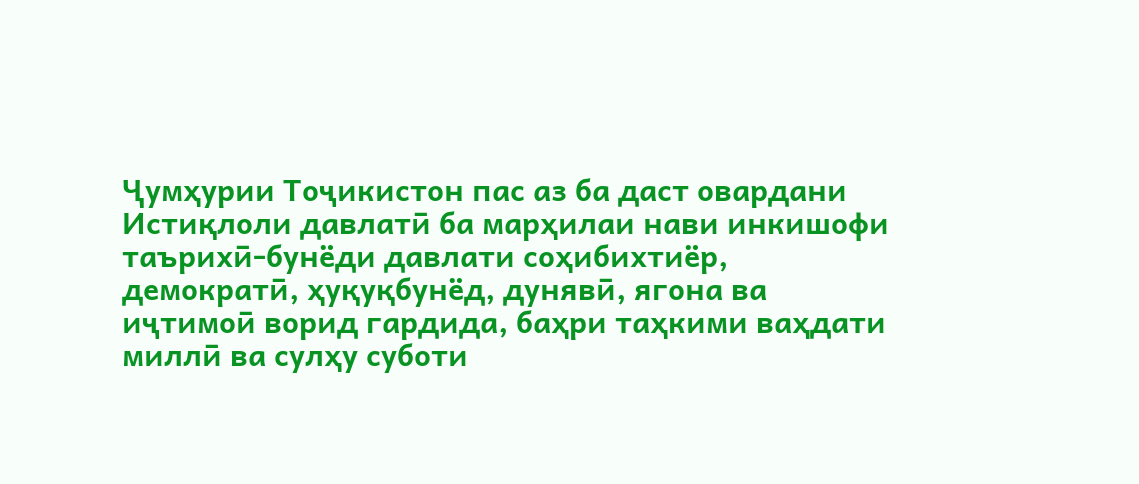Ҷумҳурии Тоҷикистон пас аз ба даст овардани Истиқлоли давлатӣ ба марҳилаи нави инкишофи таърихӣ-бунёди давлати соҳибихтиёр, демократӣ, ҳуқуқбунёд, дунявӣ, ягона ва иҷтимоӣ ворид гардида, баҳри таҳкими ваҳдати миллӣ ва сулҳу суботи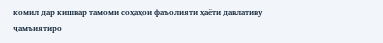комил дар кишвар тамоми соҳаҳои фаъолияти ҳаёти давлативу ҷамъиятиро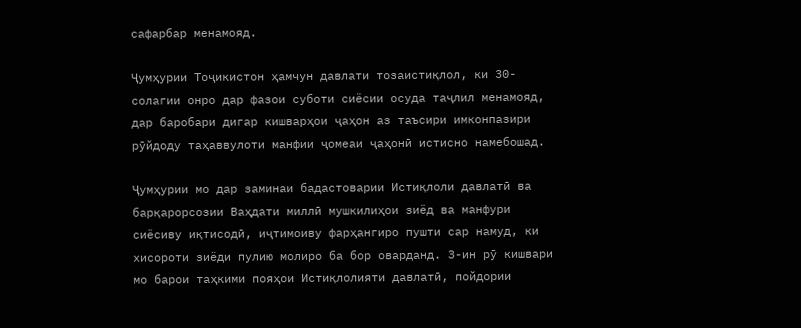сафарбар менамояд.

Ҷумҳурии Тоҷикистон ҳамчун давлати тозаистиқлол, ки 30-солагии онро дар фазои суботи сиёсии осуда таҷлил менамояд, дар баробари дигар кишварҳои ҷаҳон аз таъсири имконпазири рӯйдоду таҳаввулоти манфии ҷомеаи ҷаҳонӣ истисно намебошад.

Ҷумҳурии мо дар заминаи бадастоварии Истиқлоли давлатӣ ва барқарорсозии Ваҳдати миллӣ мушкилиҳои зиёд ва манфури сиёсиву иқтисодӣ, иҷтимоиву фарҳангиро пушти сар намуд, ки хисороти зиёди пулию молиро ба бор оварданд. З-ин рӯ кишвари мо барои таҳкими пояҳои Истиқлолияти давлатӣ, пойдории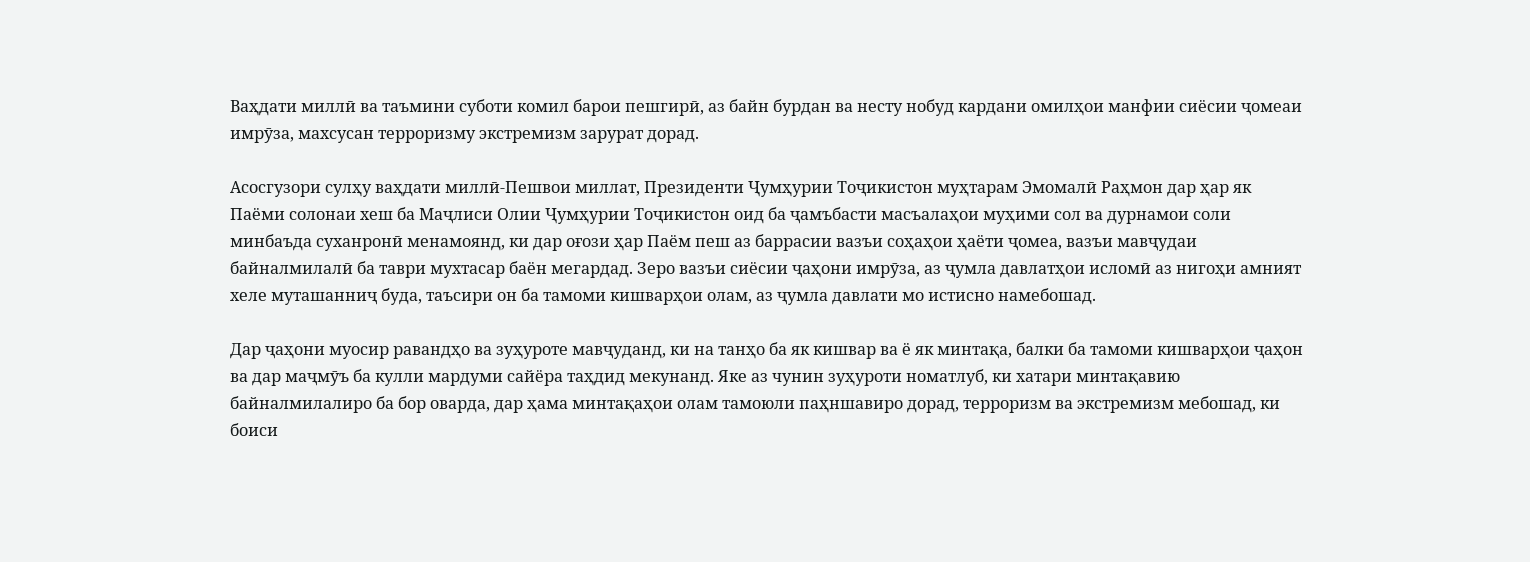Ваҳдати миллӣ ва таъмини суботи комил барои пешгирӣ, аз байн бурдан ва несту нобуд кардани омилҳои манфии сиёсии ҷомеаи имрӯза, махсусан терроризму экстремизм зарурат дорад.

Асосгузори сулҳу ваҳдати миллӣ-Пешвои миллат, Президенти Ҷумҳурии Тоҷикистон муҳтарам Эмомалӣ Раҳмон дар ҳар як Паёми солонаи хеш ба Маҷлиси Олии Ҷумҳурии Тоҷикистон оид ба ҷамъбасти масъалаҳои муҳими сол ва дурнамои соли минбаъда суханронӣ менамоянд, ки дар оғози ҳар Паём пеш аз баррасии вазъи соҳаҳои ҳаёти ҷомеа, вазъи мавҷудаи байналмилалӣ ба таври мухтасар баён мегардад. Зеро вазъи сиёсии ҷаҳони имрӯза, аз ҷумла давлатҳои исломӣ аз нигоҳи амният хеле муташанниҷ буда, таъсири он ба тамоми кишварҳои олам, аз ҷумла давлати мо истисно намебошад.

Дар ҷаҳони муосир равандҳо ва зуҳуроте мавҷуданд, ки на танҳо ба як кишвар ва ё як минтақа, балки ба тамоми кишварҳои ҷаҳон ва дар маҷмӯъ ба кулли мардуми сайёра таҳдид мекунанд. Яке аз чунин зуҳуроти номатлуб, ки хатари минтақавию байналмилалиро ба бор оварда, дар ҳама минтақаҳои олам тамоюли паҳншавиро дорад, терроризм ва экстремизм мебошад, ки боиси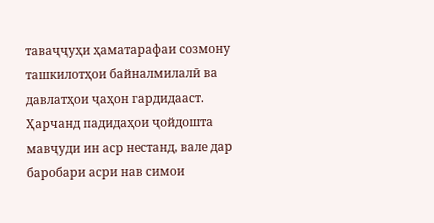таваҷҷуҳи ҳаматарафаи созмону ташкилотҳои байналмилалӣ ва давлатҳои ҷаҳон гардидааст. Ҳарчанд падидаҳои ҷойдошта мавҷуди ин аср нестанд, вале дар баробари асри нав симои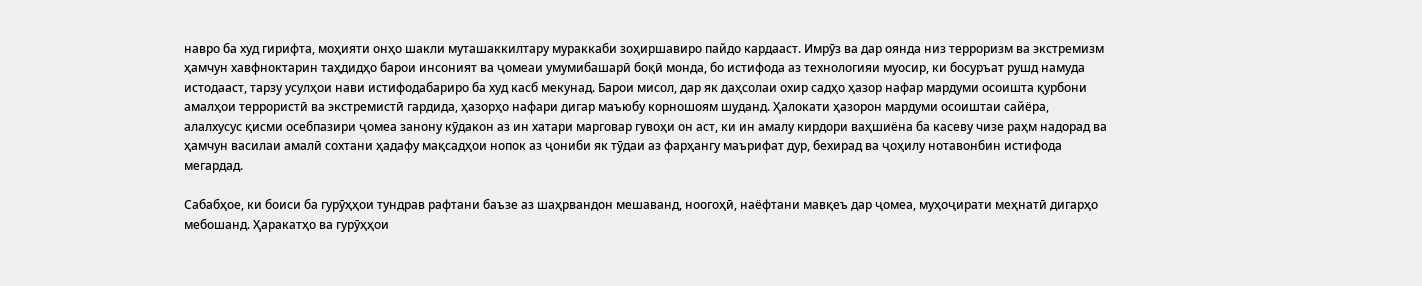навро ба худ гирифта, моҳияти онҳо шакли муташаккилтару мураккаби зоҳиршавиро пайдо кардааст. Имрӯз ва дар оянда низ терроризм ва экстремизм ҳамчун хавфноктарин таҳдидҳо барои инсоният ва ҷомеаи умумибашарӣ боқӣ монда, бо истифода аз технологияи муосир, ки босуръат рушд намуда истодааст, тарзу усулҳои нави истифодабариро ба худ касб мекунад. Барои мисол, дар як даҳсолаи охир садҳо ҳазор нафар мардуми осоишта қурбони амалҳои террористӣ ва экстремистӣ гардида, ҳазорҳо нафари дигар маъюбу корношоям шуданд. Ҳалокати ҳазорон мардуми осоиштаи сайёра, алалхусус қисми осебпазири ҷомеа занону кӯдакон аз ин хатари марговар гувоҳи он аст, ки ин амалу кирдори ваҳшиёна ба касеву чизе раҳм надорад ва ҳамчун василаи амалӣ сохтани ҳадафу мақсадҳои нопок аз ҷониби як тӯдаи аз фарҳангу маърифат дур, бехирад ва ҷоҳилу нотавонбин истифода мегардад.

Сабабҳое, ки боиси ба гурӯҳҳои тундрав рафтани баъзе аз шаҳрвандон мешаванд, ноогоҳӣ, наёфтани мавқеъ дар ҷомеа, муҳоҷирати меҳнатӣ дигарҳо мебошанд. Ҳаракатҳо ва гурӯҳҳои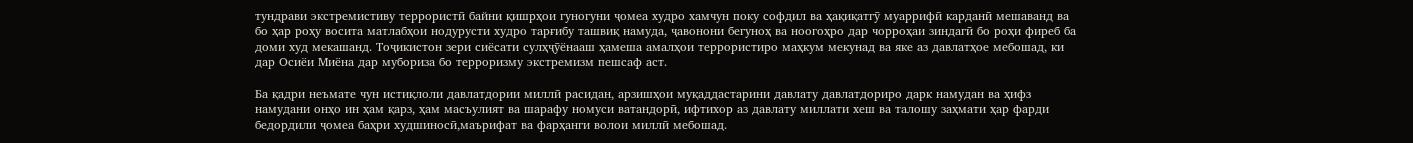тундрави экстремистиву террористӣ байни қишрҳои гуногуни ҷомеа худро хамчун поку софдил ва ҳақиқатгӯ муаррифӣ карданӣ мешаванд ва бо ҳар роҳу восита матлабҳои нодурусти худро тарғибу ташвиқ намуда, ҷавонони бегуноҳ ва ноогоҳро дар чорроҳаи зиндагӣ бо роҳи фиреб ба доми худ мекашанд. Тоҷикистон зери сиёсати сулҳҷӯёнааш ҳамеша амалҳои террористиро маҳкум мекунад ва яке аз давлатҳое мебошад, ки дар Осиёи Миёна дар мубориза бо терроризму экстремизм пешсаф аст.

Ба қадри неъмате чун истиқлоли давлатдории миллӣ расидан, арзишҳои муқаддастарини давлату давлатдориро дарк намудан ва ҳифз намудани онҳо ин ҳам қарз, ҳам масъулият ва шарафу номуси ватандорӣ, ифтихор аз давлату миллати хеш ва талошу заҳмати ҳар фарди бедордили ҷомеа баҳри худшиносӣ,маърифат ва фарҳанги волои миллӣ мебошад.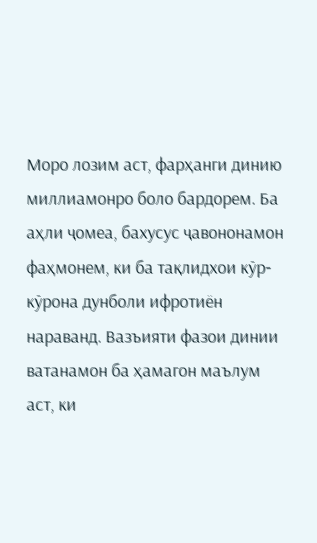Моро лозим аст, фарҳанги динию миллиамонро боло бардорем. Ба аҳли ҷомеа, бахусус ҷавононамон фаҳмонем, ки ба тақлидхои кӯр‐кӯрона дунболи ифротиён нараванд. Вазъияти фазои динии ватанамон ба ҳамагон маълум аст, ки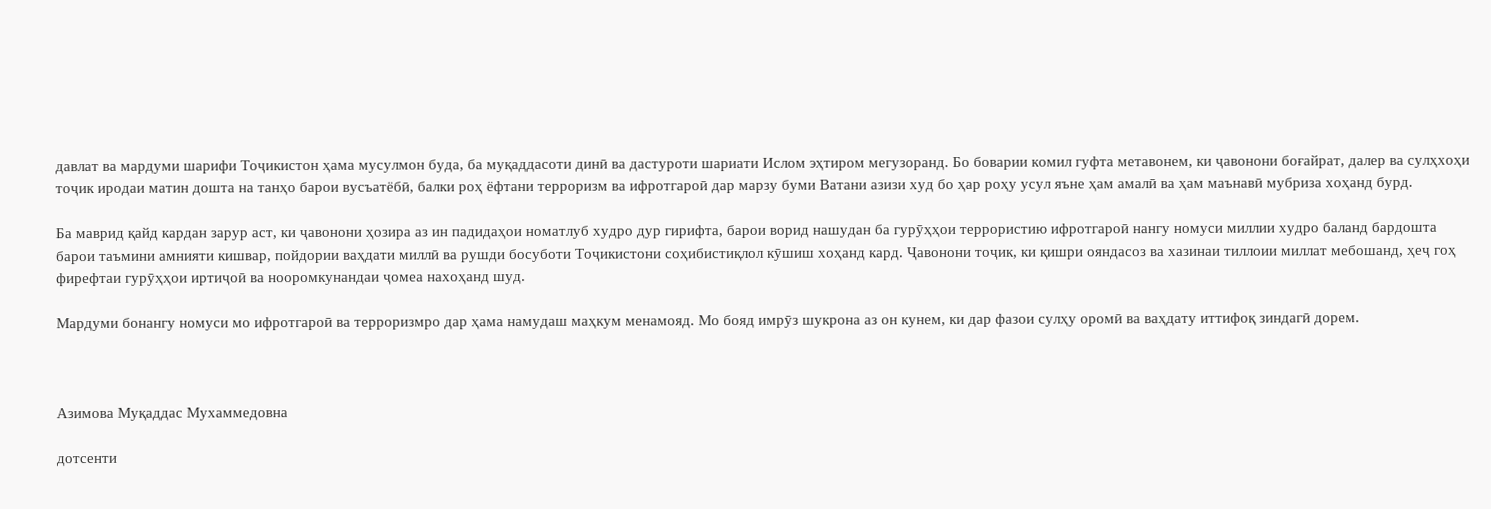давлат ва мардуми шарифи Тоҷикистон ҳама мусулмон буда, ба муқаддасоти динӣ ва дастуроти шариати Ислом эҳтиром мегузоранд. Бо боварии комил гуфта метавонем, ки ҷавонони боғайрат, далер ва сулҳхоҳи тоҷик иродаи матин дошта на танҳо барои вусъатёбӣ, балки роҳ ёфтани терроризм ва ифротгароӣ дар марзу буми Ватани азизи худ бо ҳар роҳу усул яъне ҳам амалӣ ва ҳам маънавӣ мубриза хоҳанд бурд.

Ба маврид қайд кардан зарур аст, ки ҷавонони ҳозира аз ин падидаҳои номатлуб худро дур гирифта, барои ворид нашудан ба гурӯҳҳои террористию ифротгароӣ нангу номуси миллии худро баланд бардошта барои таъмини амнияти кишвар, пойдории ваҳдати миллӣ ва рушди босуботи Тоҷикистони соҳибистиқлол кӯшиш хоҳанд кард. Ҷавонони тоҷик, ки қишри ояндасоз ва хазинаи тиллоии миллат мебошанд, ҳеҷ гоҳ фирефтаи гурӯҳҳои иртиҷоӣ ва нооромкунандаи ҷомеа нахоҳанд шуд.

Мардуми бонангу номуси мо ифротгароӣ ва терроризмро дар ҳама намудаш маҳкум менамояд. Мо бояд имрӯз шукрона аз он кунем, ки дар фазои сулҳу оромӣ ва ваҳдату иттифоқ зиндагӣ дорем.



Азимова Муқаддас Мухаммедовна

дотсенти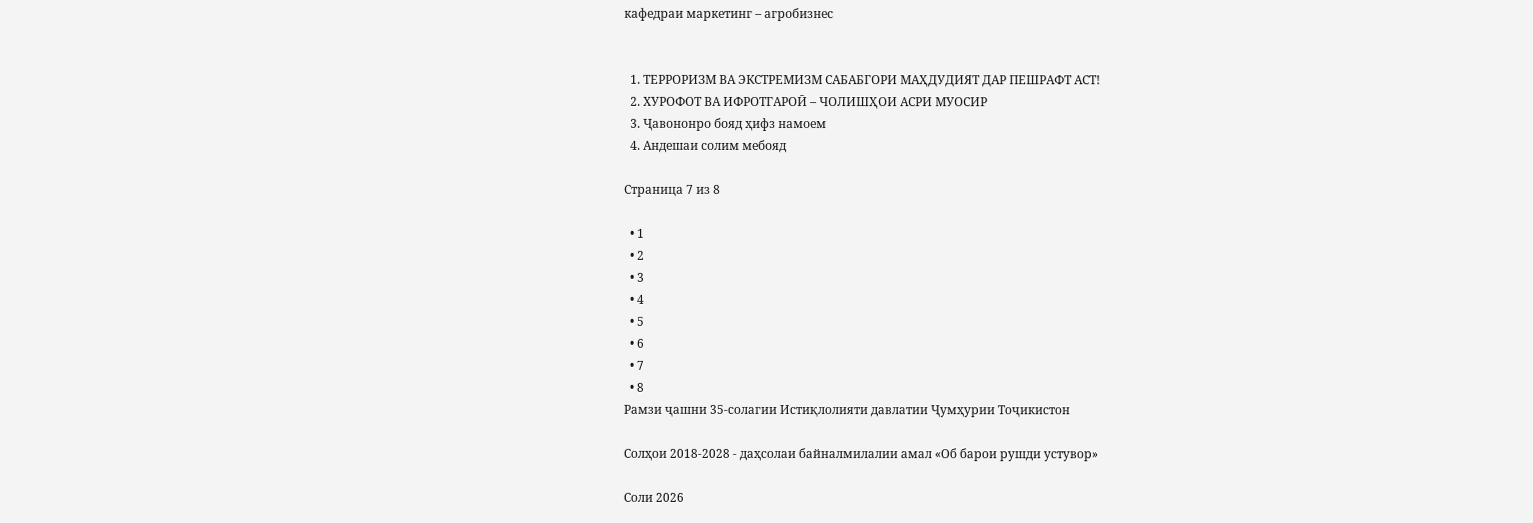кафедраи маркетинг – агробизнес


  1. ТЕРРОРИЗМ ВА ЭКСТРЕМИЗМ САБАБГОРИ МАҲДУДИЯТ ДАР ПЕШРАФТ АСТ!
  2. ХУРОФОТ ВА ИФРОТГАРОӢ – ЧОЛИШҲОИ АСРИ МУОСИР
  3. Ҷавононро бояд ҳифз намоем
  4. Андешаи солим мебояд

Страница 7 из 8

  • 1
  • 2
  • 3
  • 4
  • 5
  • 6
  • 7
  • 8
Рамзи ҷашни 35-солагии Истиқлолияти давлатии Ҷумҳурии Тоҷикистон

Солҳои 2018-2028 - даҳсолаи байналмилалии амал «Об барои рушди устувор»

Соли 2026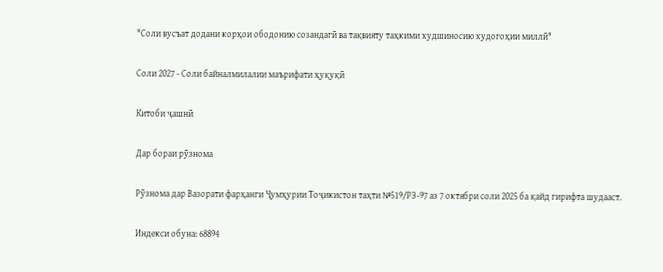"Соли вусъат додани корҳои ободонию созандагӣ ва тақвияту таҳкими худшиносию худогоҳии миллӣ"

Соли 2027 - Соли байналмилалии маърифати ҳуқуқӣ

Китоби ҷашнӣ

Дар бораи рӯзнома

Рӯзнома дар Вазорати фарҳанги Ҷумҳурии Тоҷикистон таҳти №519/РЗ-97 аз 7 октябри соли 2025 ба қайд гирифта шудааст.

Индекси обуна: 68894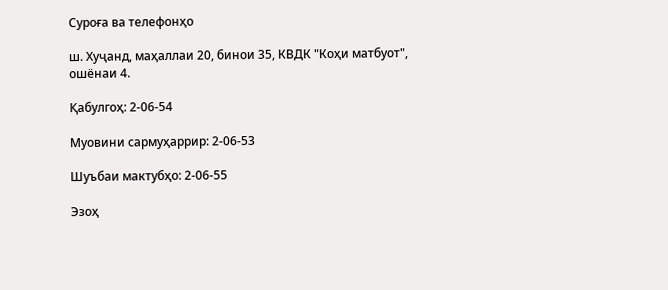Суроға ва телефонҳо

ш. Хуҷанд, маҳаллаи 20, бинои 35, КВДК "Коҳи матбуот", ошёнаи 4.

Қабулгоҳ: 2-06-54

Муовини сармуҳаррир: 2-06-53

Шуъбаи мактубҳо: 2-06-55

Эзоҳ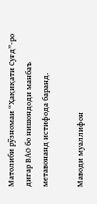Матолиби рӯзномаи “Ҳақиқати Суғд”-ро дигар ВАО бо нишондоди манбаъ метавонанд истифода баранд.

Маводи муаллифон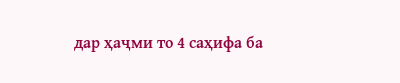дар ҳаҷми то 4 саҳифа ба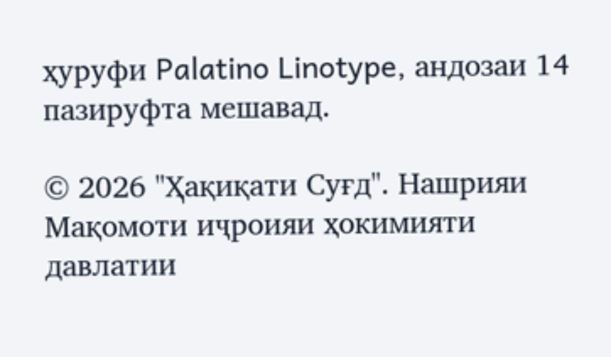ҳуруфи Palatino Linotype, андозаи 14 пазируфта мешавад.

© 2026 "Ҳақиқати Суғд". Нашрияи Мақомоти иҷроияи ҳокимияти давлатии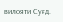вилояти Суғд.